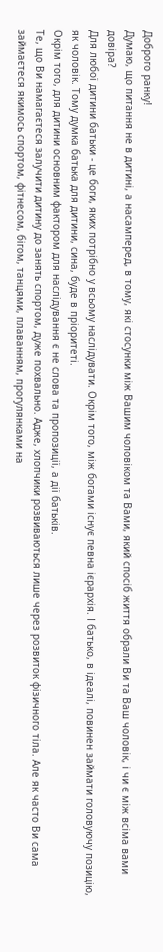Доброго ранку!
Думаю, що питання не в дитині, а насамперед, в тому, які стосунки між Вашим чоловіком та Вами, який спосіб життя обрали Ви та Ваш чоловік, і чи є між всіма вами довіра?
Для любої дитини батьки - це боги, яких потрібно у всьому наслідувати. Окрім того, між богами існує певна ієрархія. І батько, в ідеалі, повинен займати головуючу позицію, як чоловік. Тому думка батька для дитини, сина, буде в пріоритеті.
Окрім того, для дитини основним фактором для наслідування є не слова та пропозиції, а дії батьків.
Те, що Ви намагаєтеся залучити дитину до занять спортом, дуже похвально. Адже, хлопчики розвиваються лише через розвиток фізичного тіла. Але як часто Ви сама займаєтеся якимось спортом, фітнесом, бігом, танцями, плаванням, прогулянками на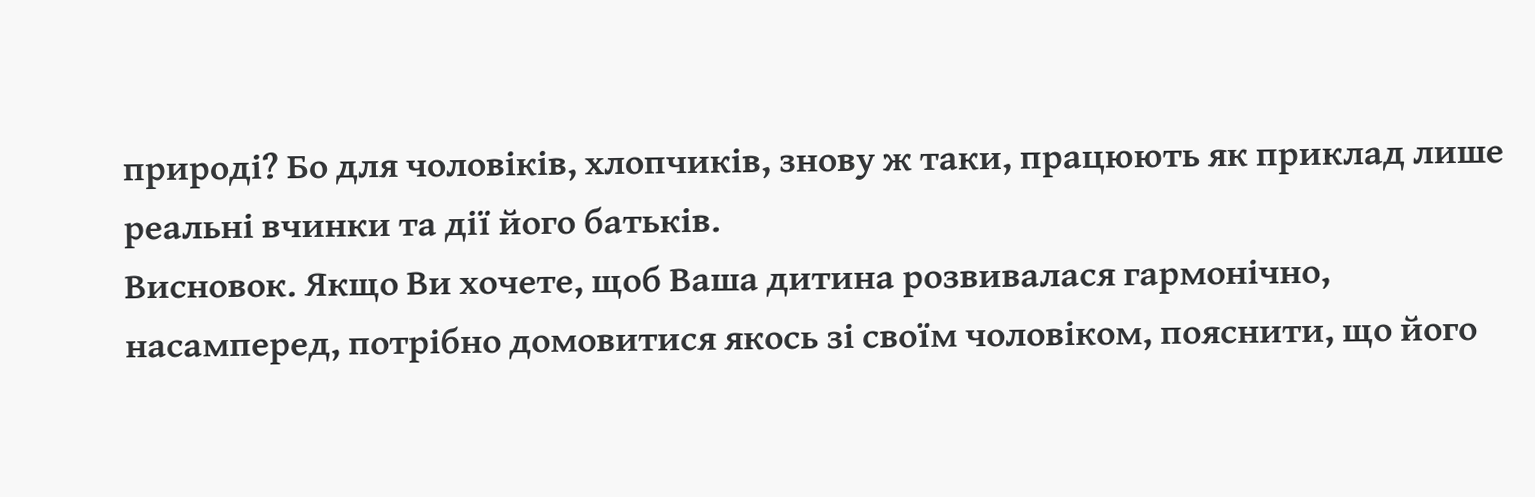природі? Бо для чоловіків, хлопчиків, знову ж таки, працюють як приклад лише реальні вчинки та дії його батьків.
Висновок. Якщо Ви хочете, щоб Ваша дитина розвивалася гармонічно, насамперед, потрібно домовитися якось зі своїм чоловіком, пояснити, що його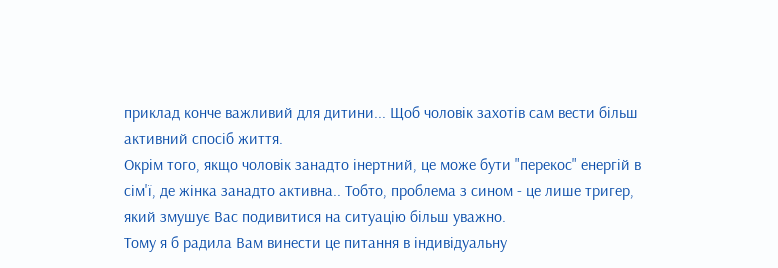приклад конче важливий для дитини... Щоб чоловік захотів сам вести більш активний спосіб життя.
Окрім того, якщо чоловік занадто інертний, це може бути "перекос" енергій в сім'ї, де жінка занадто активна.. Тобто, проблема з сином - це лише тригер, який змушує Вас подивитися на ситуацію більш уважно.
Тому я б радила Вам винести це питання в індивідуальну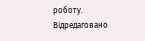роботу.
Відредаговано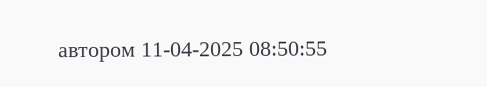автором 11-04-2025 08:50:55